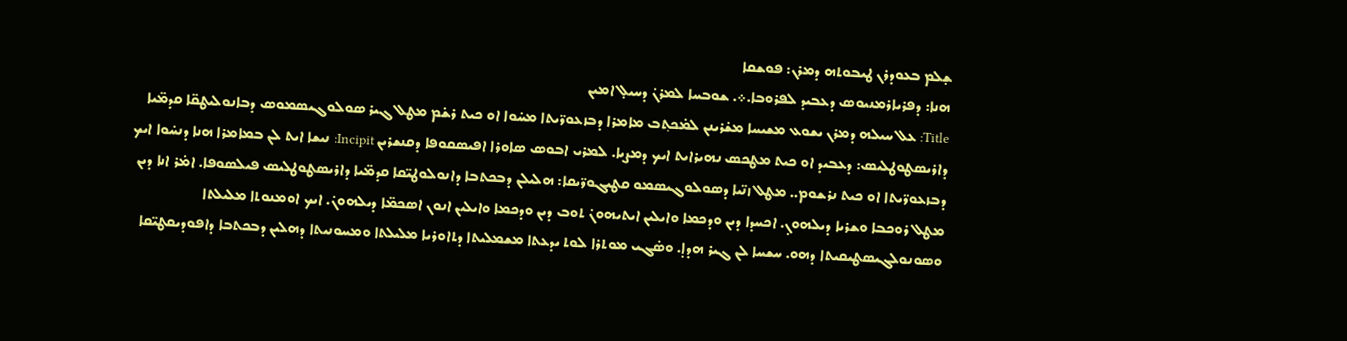ܫ̣ܠܡ ܒܥܘܕܪܢ ܛܝܒܘܬܗ ܕܡܪܢ: ܦܘܫܩܐ
ܗܢܐ: ܕܦܪܝܐܪܡܢܝܘܣ ܕܥܒܝܕ ܠܦܪܘܒܐ.܀. ܫܘܒܚܐ ܠܡܪܢ̇ ܕܚܝܠ̣ ܐܡܝܢ
Title: ܥܠ ܚܝܠܗ ܕܡܪܢ ܝܫܘܥ ܡܫܝܚܐ ܡܫ̇ܪܝܢܢ ܠܡ̇ܟܬ݂ܒ ܡܐܡܪܐ ܕܒܙܥܘܪ̈ܝܬܐ ܡܚ̇ܘܐ ܐܘ ܟܝܬ ܪܫ̇ܡ ܡܛܠ ܓܝܪ ܣܘܠܘܓܝܣܡܘܣ ܕܒܐܢܘܠܝܛܩ̈ܐ ܩܕܡ̈ܝܐ ܕܐܪܝܣܛܘܛܠܝܣ: ܕܥܒܝܕ ܐܘ ܟܝܬ ܡܛܟܣ ܢܗܝܪܐܝܬ ܐܝܟ ܕܡܨܝܐ. ܠܡܪܝ ܐܒܘܣ ܣܐܘܪܐ ܐܦܝܣܩܘܦܐ ܕܩܢܫܪܝܢ Incipit: ܢܝܫܐ ܐܝܬ ܠܢ ܒܡܐܡܪܐ ܗܢܐ ܕܢܚ̇ܘܐ ܐܝܟ ܕܒܙܥܘܪ̈ܝܬܐ ܐܘ ܟܝܬ ܢܪܫܘܡ.. ܡܛܠ ܙܢ̈ܝܐ ܕܣܘܠܘܓܝܣܡܘ ܩܛܝܓܘܪ̈ܝܩܐ: ܗܠܝܠܢ ܕܒܟܬܒܐ ܕܐܢܘܠܘܛܝ̈ܩܐ ܩܕܡ̈ܝܐ ܕܐܪܝܣܛܘܛܠܝܣ ܦܝܠܣܘܦܐ. ܐܡ̇ܪ ܐܢܐ ܕܝܢ ܡܛܠ ܪܘܟܒܐ ܘܫܪܝܐ ܕܝܠܗܘܢ̣. ܐܟܚܕܐ ܕܝܢ ܘܕܟܡܐ ܘܐܝܠܝܢ ܐܝܬܝܗܘܢ̇ ܬܘܒ ܕܝܢ ܘܕܟܡܐ ܘܐܝܠܝܢ ܐܢܘܢ ܐܣܟܡ̈ܐ ܕܝܠܗܘܢ̇. ܐܝܟ ܐܘܡܢܘܬܐ ܡܠܝܠܬܐ ܘܣܘܢܘܠܓܝܣܛܝܩܝܬܐ ܕܗܘ. ܚܫܚܐ ܠܢ ܓܝܪ ܗܕܐ̣. ܘܣ̇ܓܝ ܡܘܬܪܐ ܠܘܬ ܝܕܥܬܐ ܡܫܡܠܝܬܐ ܕܬܐܘܪܝܐ ܡܠܝܠܬܐ ܘܡܚܘܢܝܬܐ ܕܗܠܝܢ ܕܒܟܬܒܐ ܕܐܦܘܕܝܩܛܝ̈ܩܐ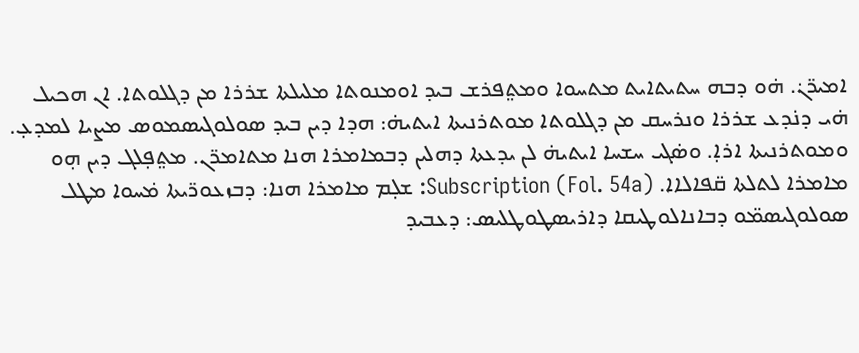ܐܡܝܪ̈ܢ̇. ܗ̇ܘ ܕܒܗ ܚܬܝܬܐܝܬ ܡܬܚܘܐ ܘܡܬ݀ܦܪܫ ܒܝܕ ܐܘܡܢܘܬܐ ܡܠܝܠܬܐ ܫܪܪܐ ܡܢ ܕܓܠܘܬܐ. ܐܢ ܗܟܝܠ ܗ̇ܝ ܕܢ̇ܕܥ ܫܪܪܐ ܘܢܪܚܩ ܡܢ ܕܓܠܘܬܐ ܡܘܬܪܢܝܬܐ ܐܝܬܝܗ̇: ܗܕܐ ܕܝܢ ܒܝܕ ܣܘܠܘܓܝܣܡܘܣ ܡܨܝܐ ܠܡܕܥ̣. ܘܡܘܬܪܢܝܬܐ ܐܪܐ̣. ܘܣ̇ܓܝ ܚܫܚܐ ܐܝܬܝܗ̇ ܠܢ ܝܕܥܬܐ ܕܗܠܝܢ ܕܒܡܐܡܪܐ ܗܢܐ ܡܬܐܡܪ̈ܢ. ܡܬ݀ܦ̣ܠܓ ܕܝܢ ܗ̣ܘ ܡܐܡܪܐ ܠܬܠܬܐ ܩ̈ܦܐܠܐܐ. Subscription (Fol. 54a): ܫܠ̣ܡ ܡܐܡܪܐ ܗܢܐ: ܕܒܙܥܘܪ̈ܝܬܐ ܡ̇ܚܘܐ ܡܛܠ ܣܘܠܘܓܝܣܡ̈ܘ ܕܒܐܢܐܠܘܛܝܩܐ ܕܐܪܝܣܛܘܛܠܝܣ: ܕܥܒܝܕ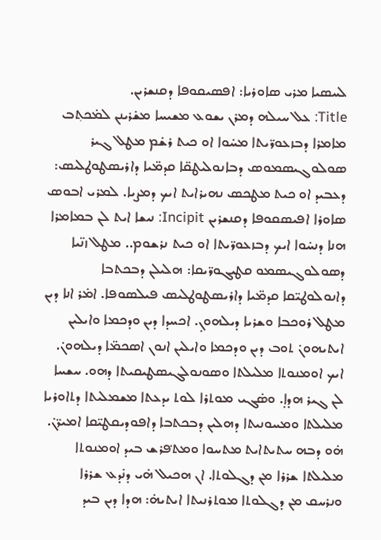ܠܚܣܝܐ ܡܪܝ ܣܐܘܪܝܐ: ܐܦܣܝܩܘܦܐ ܕܩܢܫܪܝܢ.
Title: ܥܠ ܚܝܠܗ ܕܡܪܢ ܝܫܘܥ ܡܫܝܚܐ ܡܫ̇ܪܝܢܢ ܠܡ̇ܟܬ݂ܒ ܡܐܡܪܐ ܕܒܙܥܘܪ̈ܝܬܐ ܡܚ̇ܘܐ ܐܘ ܟܝܬ ܪܫ̇ܡ ܡܛܠ ܓܝܪ ܣܘܠܘܓܝܣܡܘܣ ܕܒܐܢܘܠܝܛܩ̈ܐ ܩܕܡ̈ܝܐ ܕܐܪܝܣܛܘܛܠܝܣ: ܕܥܒܝܕ ܐܘ ܟܝܬ ܡܛܟܣ ܢܗܝܪܐܝܬ ܐܝܟ ܕܡܨܝܐ. ܠܡܪܝ ܐܒܘܣ ܣܐܘܪܐ ܐܦܝܣܩܘܦܐ ܕܩܢܫܪܝܢ Incipit: ܢܝܫܐ ܐܝܬ ܠܢ ܒܡܐܡܪܐ ܗܢܐ ܕܢܚ̇ܘܐ ܐܝܟ ܕܒܙܥܘܪ̈ܝܬܐ ܐܘ ܟܝܬ ܢܪܫܘܡ.. ܡܛܠ ܙܢ̈ܝܐ ܕܣܘܠܘܓܝܣܡܘ ܩܛܝܓܘܪ̈ܝܩܐ: ܗܠܝܠܢ ܕܒܟܬܒܐ ܕܐܢܘܠܘܛܝ̈ܩܐ ܩܕܡ̈ܝܐ ܕܐܪܝܣܛܘܛܠܝܣ ܦܝܠܣܘܦܐ. ܐܡ̇ܪ ܐܢܐ ܕܝܢ ܡܛܠ ܪܘܟܒܐ ܘܫܪܝܐ ܕܝܠܗܘܢ̣. ܐܟܚܕܐ ܕܝܢ ܘܕܟܡܐ ܘܐܝܠܝܢ ܐܝܬܝܗܘܢ̇ ܬܘܒ ܕܝܢ ܘܕܟܡܐ ܘܐܝܠܝܢ ܐܢܘܢ ܐܣܟܡ̈ܐ ܕܝܠܗܘܢ̇. ܐܝܟ ܐܘܡܢܘܬܐ ܡܠܝܠܬܐ ܘܣܘܢܘܠܓܝܣܛܝܩܝܬܐ ܕܗܘ. ܚܫܚܐ ܠܢ ܓܝܪ ܗܕܐ̣. ܘܣ̇ܓܝ ܡܘܬܪܐ ܠܘܬ ܝܕܥܬܐ ܡܫܡܠܝܬܐ ܕܬܐܘܪܝܐ ܡܠܝܠܬܐ ܘܡܚܘܢܝܬܐ ܕܗܠܝܢ ܕܒܟܬܒܐ ܕܐܦܘܕܝܩܛܝ̈ܩܐ ܐܡܝܪ̈ܢ̇. ܗ̇ܘ ܕܒܗ ܚܬܝܬܐܝܬ ܡܬܚܘܐ ܘܡܬ݀ܦܪܫ ܒܝܕ ܐܘܡܢܘܬܐ ܡܠܝܠܬܐ ܫܪܪܐ ܡܢ ܕܓܠܘܬܐ. ܐܢ ܗܟܝܠ ܗ̇ܝ ܕܢ̇ܕܥ ܫܪܪܐ ܘܢܪܚܩ ܡܢ ܕܓܠܘܬܐ ܡܘܬܪܢܝܬܐ ܐܝܬܝܗ̇: ܗܕܐ ܕܝܢ ܒܝܕ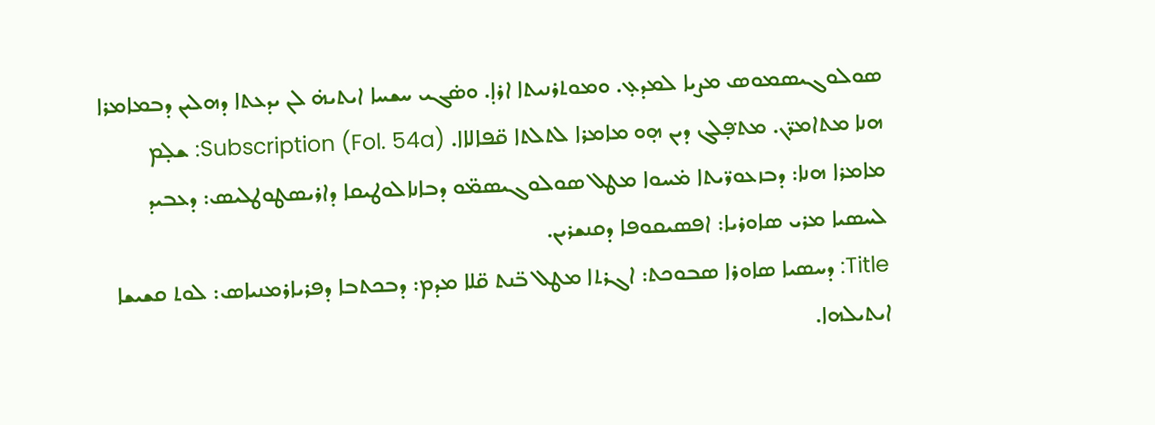ܣܘܠܘܓܝܣܡܘܣ ܡܨܝܐ ܠܡܕܥ̣. ܘܡܘܬܪܢܝܬܐ ܐܪܐ̣. ܘܣ̇ܓܝ ܚܫܚܐ ܐܝܬܝܗ̇ ܠܢ ܝܕܥܬܐ ܕܗܠܝܢ ܕܒܡܐܡܪܐ ܗܢܐ ܡܬܐܡܪ̈ܢ. ܡܬ݀ܦ̣ܠܓ ܕܝܢ ܗ̣ܘ ܡܐܡܪܐ ܠܬܠܬܐ ܩ̈ܦܐܠܐܐ. Subscription (Fol. 54a): ܫܠ̣ܡ ܡܐܡܪܐ ܗܢܐ: ܕܒܙܥܘܪ̈ܝܬܐ ܡ̇ܚܘܐ ܡܛܠ ܣܘܠܘܓܝܣܡ̈ܘ ܕܒܐܢܐܠܘܛܝܩܐ ܕܐܪܝܣܛܘܛܠܝܣ: ܕܥܒܝܕ ܠܚܣܝܐ ܡܪܝ ܣܐܘܪܝܐ: ܐܦܣܝܩܘܦܐ ܕܩܢܫܪܝܢ.
Title: ܕܚܣܝܐ ܣܐܘܪܐ ܣܒܘܟܬ: ܐܓܪܬܐ ܡܛܠ ܒ̈ܢܬ ܩ̈ܠܐ ܡܕܡ: ܕܒܟܬܒܐ ܕܦܪܝܐܪܡܢܝܐܣ: ܠܘܬ ܩܫܝܫܐ ܐܝܬܝܠܗܐ.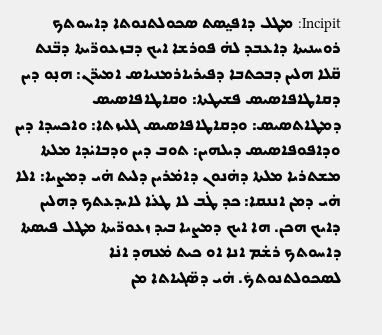Incipit: ܡܛܠ ܕܐܦܝ̤ܣܬ ܣܟܘܠܬܢܘܬܐ ܕܐܚܘܬܟ ܪܘܚܢܝܬܐ ܕܐܥܒܕ ܠܗ̇ ܦܘܪܫܐ ܐܝܟ ܕܒܙܥܘܪ̈ܝܬܐ ܕܒ̈ܢܬ ܩ̈ܠܐ ܗܠܝܢ ܕܒܟܬܒܐ ܕܦܝܪܝܐܪܡܢܝܐܣ ܐܡܝܪ̈ܢ: ܗܢ̣ܘ ܕܝܢ ܕܩܐܛܐܦܐܣܝܣ ܦܫܝܛܬܐ: ܘܩܐܛܐܦܐܣܝܣ ܕܡܛܐܬܣܝܣ: ܘܕܩܐܛܐܦܐܣܝܣ ܓܠܝܙܬܐ: ܘܐܟܚܕܐ ܕܝܢ ܘܕܐܦܘܦܐܣܝܣ ܕܝܠܗܝܢ: ܬܘܒ ܕܝܢ ܘܕܒܐܝ̇ܕܐ ܡܠܬܐ ܡܫܬܪܝܐ ܡܠܬܐ ܕܗ̇ܢܘܢ ܕܐܡ̇ܪܝܢ ܕܠܝܬ ܗ̇ܝ ܕܡܨܝܐ: ܐܠܐ ܗ̇ܝ ܕܡܢ ܐܢܢܩܐ: ܟܕ ܛ̇ܒ ܠܐ ܛܥ̇ܐ ܠܐܝܕܥܬܟ ܕܗܠܝܢ ܕܐܝܟ ܗܟܢ. ܗܐ ܐܝܟ ܕܡܨܝܐ ܒܝܕ ܙܥܘܪ̈ܝܬܐ ܡܛܠ ܦܝܣܬܐ ܕܐܚܘܬܟ ܪܫ̇ܡ ܐܢܐ ܐܘ ܟܝܬ ܡ̇ܥܗܕ ܐܢ̇ܐ ܠܣܟܘܠܬܢܘܬܟ݁. ܗ̇ܝ ܕܣ̈ܓܝܐܬܐ ܡܢ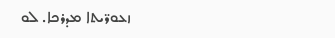ܙܥܘܪ̈ܝܬܐ ܡܕܪܟܐ. ܠܘ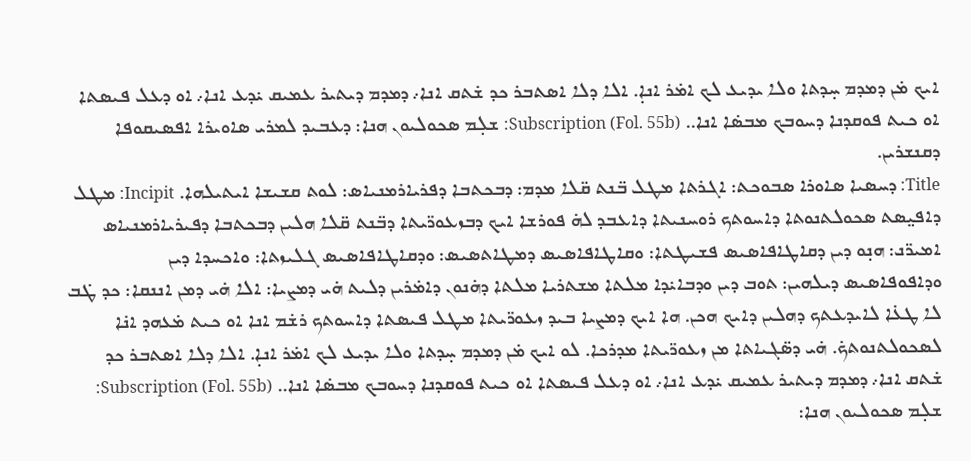ܐܝܟ ܡ̇ܢ ܕܡܕܡ ܚ̣ܕܬܐ ܘܠܐ ܝܕܝܥ ܠܟ ܐܡ̇ܪ ܐܢܐ̣. ܐܠܐ ܕܠܐ ܐܣܬܒܪ ܟܕ ܫ̇ܬܩ ܐܢܐ܇ ܕܡܕܡ ܕܝܬܝܪ ܥܡܝܩ ܝ̇ܕܥ ܐܢܐ܇ ܐܘ ܕܥܠ ܦܝܣܬܐ ܐܘ ܟܝܬ ܦܘܩܕܢܐ ܕܚܘܒܟ ܡܒܣ̇ܐ ܐܢܐ.. Subscription (Fol. 55b): ܫܠ̣ܡ ܣܟܘܠܝܘܢ ܗܢܐ: ܕܥܒܝܕ ܠܡܪܝ ܣܐܘܝܪܐ ܐܦܣܝܩܘܦܐ ܕܩܢܫܪܝܢ.
Title: ܕܚܣܝܐ ܣܐܘܪܐ ܣܒܘܟܬ: ܐܓܪܬܐ ܡܛܠ ܒ̈ܢܬ ܩ̈ܠܐ ܡܕܡ: ܕܒܟܬܒܐ ܕܦܪܝܐܪܡܢܝܐܣ: ܠܘܬ ܩܫܝܫܐ ܐܝܬܝܠܗܐ. Incipit: ܡܛܠ ܕܐܦܝ̤ܣܬ ܣܟܘܠܬܢܘܬܐ ܕܐܚܘܬܟ ܪܘܚܢܝܬܐ ܕܐܥܒܕ ܠܗ̇ ܦܘܪܫܐ ܐܝܟ ܕܒܙܥܘܪ̈ܝܬܐ ܕܒ̈ܢܬ ܩ̈ܠܐ ܗܠܝܢ ܕܒܟܬܒܐ ܕܦܝܪܝܐܪܡܢܝܐܣ ܐܡܝܪ̈ܢ: ܗܢ̣ܘ ܕܝܢ ܕܩܐܛܐܦܐܣܝܣ ܦܫܝܛܬܐ: ܘܩܐܛܐܦܐܣܝܣ ܕܡܛܐܬܣܝܣ: ܘܕܩܐܛܐܦܐܣܝܣ ܓܠܝܙܬܐ: ܘܐܟܚܕܐ ܕܝܢ ܘܕܐܦܘܦܐܣܝܣ ܕܝܠܗܝܢ: ܬܘܒ ܕܝܢ ܘܕܒܐܝ̇ܕܐ ܡܠܬܐ ܡܫܬܪܝܐ ܡܠܬܐ ܕܗ̇ܢܘܢ ܕܐܡ̇ܪܝܢ ܕܠܝܬ ܗ̇ܝ ܕܡܨܝܐ: ܐܠܐ ܗ̇ܝ ܕܡܢ ܐܢܢܩܐ: ܟܕ ܛ̇ܒ ܠܐ ܛܥ̇ܐ ܠܐܝܕܥܬܟ ܕܗܠܝܢ ܕܐܝܟ ܗܟܢ. ܗܐ ܐܝܟ ܕܡܨܝܐ ܒܝܕ ܙܥܘܪ̈ܝܬܐ ܡܛܠ ܦܝܣܬܐ ܕܐܚܘܬܟ ܪܫ̇ܡ ܐܢܐ ܐܘ ܟܝܬ ܡ̇ܥܗܕ ܐܢ̇ܐ ܠܣܟܘܠܬܢܘܬܟ݁. ܗ̇ܝ ܕܣ̈ܓܝܐܬܐ ܡܢ ܙܥܘܪ̈ܝܬܐ ܡܕܪܟܐ. ܠܘ ܐܝܟ ܡ̇ܢ ܕܡܕܡ ܚ̣ܕܬܐ ܘܠܐ ܝܕܝܥ ܠܟ ܐܡ̇ܪ ܐܢܐ̣. ܐܠܐ ܕܠܐ ܐܣܬܒܪ ܟܕ ܫ̇ܬܩ ܐܢܐ܇ ܕܡܕܡ ܕܝܬܝܪ ܥܡܝܩ ܝ̇ܕܥ ܐܢܐ܇ ܐܘ ܕܥܠ ܦܝܣܬܐ ܐܘ ܟܝܬ ܦܘܩܕܢܐ ܕܚܘܒܟ ܡܒܣ̇ܐ ܐܢܐ.. Subscription (Fol. 55b): ܫܠ̣ܡ ܣܟܘܠܝܘܢ ܗܢܐ: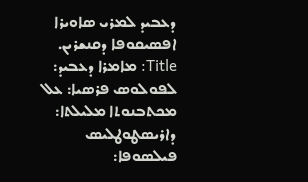ܕܥܒܝܕ ܠܡܪܝ ܣܐܘܝܪܐ ܐܦܣܝܩܘܦܐ ܕܩܢܫܪܝܢ.
Title: ܡܐܡܪܐ ܕܥܒܝܕ: ܠܦܘܠܘܣ ܦܪܣܝܐ: ܥܠ ܡܟܬܒܢܘܬܐ ܡܠܝܠܬܐ: ܕܐܪܝܣܛܘܛܠܝܣ ܦܝܠܣܘܦܐ: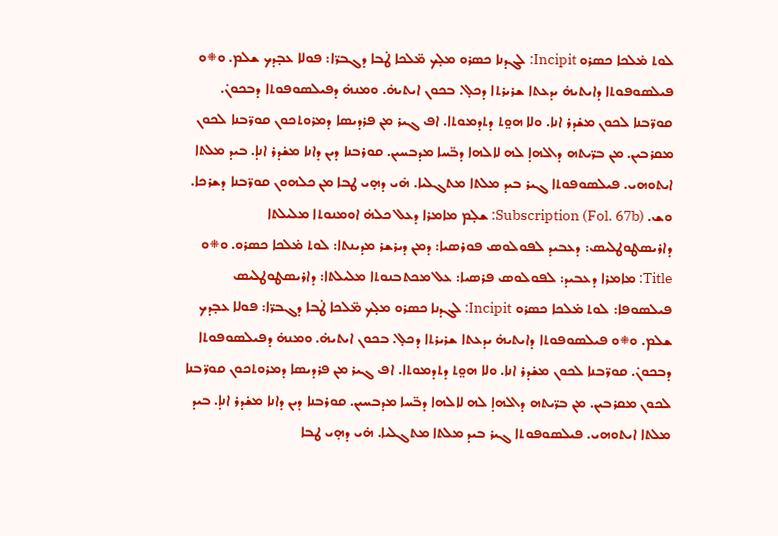ܠܘܬ ܡ̇ܠܟܐ ܟܣܪܘ Incipit: ܠܓܕܢܐ ܟܣܪܘ ܡܠ̣ܟ ܡ̈ܠܟܐ ܛ̇ܒܐ ܕܓܒܪ̈ܐ: ܦܘܠܐ ܥܒ̣ܕܟ ܫܠܡ. ܘ܍ܘ ܦܝܠܣܘܦܘܬܐ ܕܐܝܬܝܗ̇ ܝܕܥܬܐ ܫܪܝܪܬܐ ܕܟܠ̣. ܒܟܘܢ ܐܝܬܝܗ̇. ܘܡܢܗ̇ ܕܦܝܠܣܘܦܘܬܐ ܕܒܟܘܢ̇. ܩܘܪ̈ܒܢܐ ܠܟܘܢ ܡܫ̇ܕܪ ܐܢܐ. ܘܠܐ ܗܘ̤ܬ ܕܬܕܡܘܬܐ. ܐܦ ܓܝܪ ܡܢ ܦܪܕܝܣܐ ܕܡܪܘܬܟܘܢ ܩܘܪ̈ܒܢܐ ܠܟܘܢ ܡܩܪܒܝܢ. ܡܢ ܒܪ̈ܝܬܗ ܕܐܠܗܐ̣ ܠܗ ܠܐܠܗܐ ܕܒ̈ܚܐ ܡܕܒܚܝܢ. ܩܘܪܒܢܐ ܕܝܢ ܕܐܢܐ ܡܫ̇ܕܪ ܐܢܐ̣. ܒܝܕ ܡܠܬܐ ܐܝܬܘܗܝ. ܦܝܠܣܘܦܘܬܐ ܓܝܪ ܒܝܕ ܡܠܬܐ ܡܬܓܠܝܐ. ܗ̇ܝ ܕܗ̣ܝ ܛܒܐ ܡܢ ܟܠܗܘܢ ܩܘܪ̈ܒܢܐ ܕܫܪܟܐ. ܘܫ. Subscription (Fol. 67b): ܫܠ̣ܡ ܡܐܡܪܐ ܕܥܠ ܟܠܗ̇ ܐܘܡܢܘܬܐ ܡܠܝܠܬܐ ܕܐܪܝܣܛܘܛܠܝܣ: ܕܥܒܝܕ ܠܦܘܠܘܣ ܦܘܪܣܝܐ: ܕܡܢ ܕܝܪܫܪ ܡܕܝܢܬܐ: ܠܘܬ ܡ̇ܠܟܐ ܟܣܪܘ. ܘ܍ܘ
Title: ܡܐܡܪܐ ܕܥܒܝܕ: ܠܦܘܠܘܣ ܦܪܣܝܐ: ܥܠ ܡܟܬܒܢܘܬܐ ܡܠܝܠܬܐ: ܕܐܪܝܣܛܘܛܠܝܣ ܦܝܠܣܘܦܐ: ܠܘܬ ܡ̇ܠܟܐ ܟܣܪܘ Incipit: ܠܓܕܢܐ ܟܣܪܘ ܡܠ̣ܟ ܡ̈ܠܟܐ ܛ̇ܒܐ ܕܓܒܪ̈ܐ: ܦܘܠܐ ܥܒ̣ܕܟ ܫܠܡ. ܘ܍ܘ ܦܝܠܣܘܦܘܬܐ ܕܐܝܬܝܗ̇ ܝܕܥܬܐ ܫܪܝܪܬܐ ܕܟܠ̣. ܒܟܘܢ ܐܝܬܝܗ̇. ܘܡܢܗ̇ ܕܦܝܠܣܘܦܘܬܐ ܕܒܟܘܢ̇. ܩܘܪ̈ܒܢܐ ܠܟܘܢ ܡܫ̇ܕܪ ܐܢܐ. ܘܠܐ ܗܘ̤ܬ ܕܬܕܡܘܬܐ. ܐܦ ܓܝܪ ܡܢ ܦܪܕܝܣܐ ܕܡܪܘܬܟܘܢ ܩܘܪ̈ܒܢܐ ܠܟܘܢ ܡܩܪܒܝܢ. ܡܢ ܒܪ̈ܝܬܗ ܕܐܠܗܐ̣ ܠܗ ܠܐܠܗܐ ܕܒ̈ܚܐ ܡܕܒܚܝܢ. ܩܘܪܒܢܐ ܕܝܢ ܕܐܢܐ ܡܫ̇ܕܪ ܐܢܐ̣. ܒܝܕ ܡܠܬܐ ܐܝܬܘܗܝ. ܦܝܠܣܘܦܘܬܐ ܓܝܪ ܒܝܕ ܡܠܬܐ ܡܬܓܠܝܐ. ܗ̇ܝ ܕܗ̣ܝ ܛܒܐ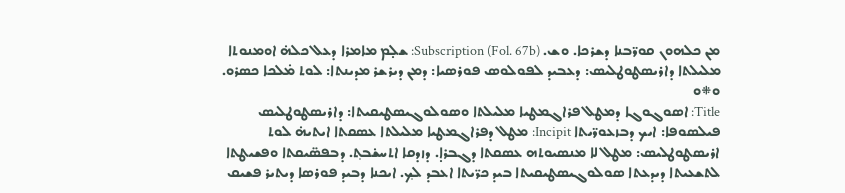ܡܢ ܟܠܗܘܢ ܩܘܪ̈ܒܢܐ ܕܫܪܟܐ. ܘܫ. Subscription (Fol. 67b): ܫܠ̣ܡ ܡܐܡܪܐ ܕܥܠ ܟܠܗ̇ ܐܘܡܢܘܬܐ ܡܠܝܠܬܐ ܕܐܪܝܣܛܘܛܠܝܣ: ܕܥܒܝܕ ܠܦܘܠܘܣ ܦܘܪܣܝܐ: ܕܡܢ ܕܝܪܫܪ ܡܕܝܢܬܐ: ܠܘܬ ܡ̇ܠܟܐ ܟܣܪܘ. ܘ܍ܘ
Title: ܐܣܘܓܘܓܐ ܕܡܛܠ ܦܪܐܓܡܛܝܐ ܡܠܝܠܬܐ ܘܣܘܠܘܓܝܣܛܝܩܝܬܐ: ܕܐܪܝܣܛܘܛܠܝܣ ܦܝܠܣܘܦܐ: ܐܝܟ ܕܒܙܥܘܪ̈ܝܬܐ Incipit: ܡܛܠ ܕܦܪܐܓܡܛܝܐ ܡܠܝܠܬܐ ܥܣܩܬܐ ܐܝܬܝܗ̇ ܠܘܬ ܐܪܝܣܛܘܛܠܝܣ: ܡܛܠ ܠܐ ܡܢܣܝܘܬܗ ܥܣܩܬܐ ܕܓܒܪܐ̣. ܕܙܕܩܐ ܐܬܚܫ̇ܒܬ݂. ܕܒܦܣ̈ܝܩܬܐ ܘܦܫܝܛܬܐ ܠܬܫܥܝܬܐ ܕܝܕܥܬܐ ܣܘܠܘܓܝܣܛܝܩܝܬܐ ܒܝܕ ܟܪ̈ܝܬܐ ܐܥܒܕ ܠܟ݂. ܐܝܟܢܐ ܕܒܝܕ ܦܘܪܣܐ ܕܝܬܝܪ ܦܫܝܩ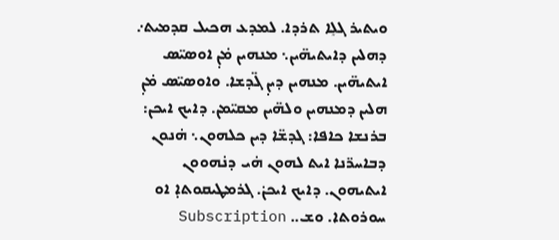ܘܝܬܝܪ ܓܠܸܐ ܬܪܕܐ. ܠܡܕܥ ܗܟܝܠ ܩܕܡܝܬ܇ ܕܗܠܝܢ ܕܐܝܬܝܗ̈ܝܢ܆ ܡܢܗܝܢ ܡ̇ܢ̣ ܐܘܣܝ̈ܣ ܐܝܬܝܗ̈ܝܢ. ܡܢܗܝܢ ܕܝܢ̣ ܓ̈ܕܫܐ. ܘܐܘܣܝ̈ܣ ܡ̇ܢ̣ ܗܠܝܢ ܕܡܢܗܝܢ ܘܠܗ̈ܝܢ ܡܩܝ̈ܡܢ. ܕܐܝܟ ܐܝܟܢ: ܒܪܢܫܐ ܟܐܦܐ: ܓܕܫ̈ܐ ܕܝܢ ܟܠܗܘܢ܆ ܗ̇ܢܘܢ ܕܒܐܚܪ̈ܢܐ ܐܝܬ ܠܗܘܢ ܗ̇ܝ ܕܢ̇ܗܘܘܢ ܐܝܬܝܗܘܢ. ܕܐܝܟ ܐܝܟܢ̇. ܓܪܡܛܝܩܘܬܐ̣ ܐܘ ܚܘܪܘܬܐ. ܘܫ.. Subscription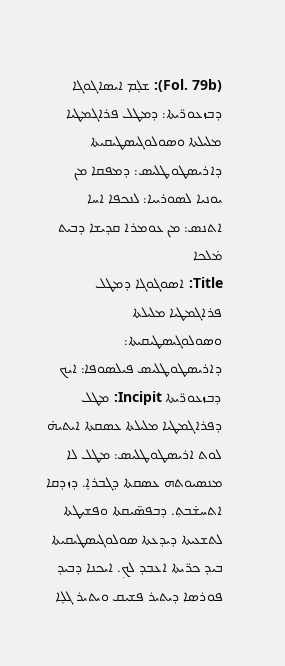(Fol. 79b): ܫܠ̣ܡ ܐܝܣܐܓܘܓܐ ܕܒܙܥܘܪ̈ܝܬܐ: ܕܡܛܠ ܦܪܐܓܡܛܝܐ ܡܠܝܠܬܐ ܘܣܘܠܘܓܝܣܛܝܩܝܬܐ ܕܐܪܝܣܛܘܛܠܝܣ: ܕܡܦܩܐ ܡܢ ܝܘܢܝܐ ܠܣܘܪܝܝܐ: ܠܢܟܦܐ ܐܚܐ ܐܬܢܣ: ܡܢ ܥܘܡܪܐ ܩܕܝܫܐ ܕܒܝܬ ܡ̇ܠܟܐ
Title: ܐܣܘܓܘܓܐ ܕܡܛܠ ܦܪܐܓܡܛܝܐ ܡܠܝܠܬܐ ܘܣܘܠܘܓܝܣܛܝܩܝܬܐ: ܕܐܪܝܣܛܘܛܠܝܣ ܦܝܠܣܘܦܐ: ܐܝܟ ܕܒܙܥܘܪ̈ܝܬܐ Incipit: ܡܛܠ ܕܦܪܐܓܡܛܝܐ ܡܠܝܠܬܐ ܥܣܩܬܐ ܐܝܬܝܗ̇ ܠܘܬ ܐܪܝܣܛܘܛܠܝܣ: ܡܛܠ ܠܐ ܡܢܣܝܘܬܗ ܥܣܩܬܐ ܕܓܒܪܐ̣. ܕܙܕܩܐ ܐܬܚܫ̇ܒܬ݂. ܕܒܦܣ̈ܝܩܬܐ ܘܦܫܝܛܬܐ ܠܬܫܥܝܬܐ ܕܝܕܥܬܐ ܣܘܠܘܓܝܣܛܝܩܝܬܐ ܒܝܕ ܟܪ̈ܝܬܐ ܐܥܒܕ ܠܟ݂. ܐܝܟܢܐ ܕܒܝܕ ܦܘܪܣܐ ܕܝܬܝܪ ܦܫܝܩ ܘܝܬܝܪ ܓܠܸܐ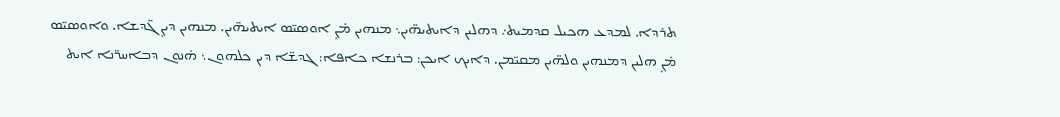ܬܪܕܐ. ܠܡܕܥ ܗܟܝܠ ܩܕܡܝܬ܇ ܕܗܠܝܢ ܕܐܝܬܝܗ̈ܝܢ܆ ܡܢܗܝܢ ܡ̇ܢ̣ ܐܘܣܝ̈ܣ ܐܝܬܝܗ̈ܝܢ. ܡܢܗܝܢ ܕܝܢ̣ ܓ̈ܕܫܐ. ܘܐܘܣܝ̈ܣ ܡ̇ܢ̣ ܗܠܝܢ ܕܡܢܗܝܢ ܘܠܗ̈ܝܢ ܡܩܝ̈ܡܢ. ܕܐܝܟ ܐܝܟܢ: ܒܪܢܫܐ ܟܐܦܐ: ܓܕܫ̈ܐ ܕܝܢ ܟܠܗܘܢ܆ ܗ̇ܢܘܢ ܕܒܐܚܪ̈ܢܐ ܐܝܬ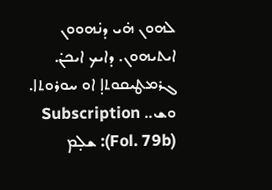ܠܗܘܢ ܗ̇ܝ ܕܢ̇ܗܘܘܢ ܐܝܬܝܗܘܢ. ܕܐܝܟ ܐܝܟܢ̇. ܓܪܡܛܝܩܘܬܐ̣ ܐܘ ܚܘܪܘܬܐ. ܘܫ.. Subscription (Fol. 79b): ܫܠ̣ܡ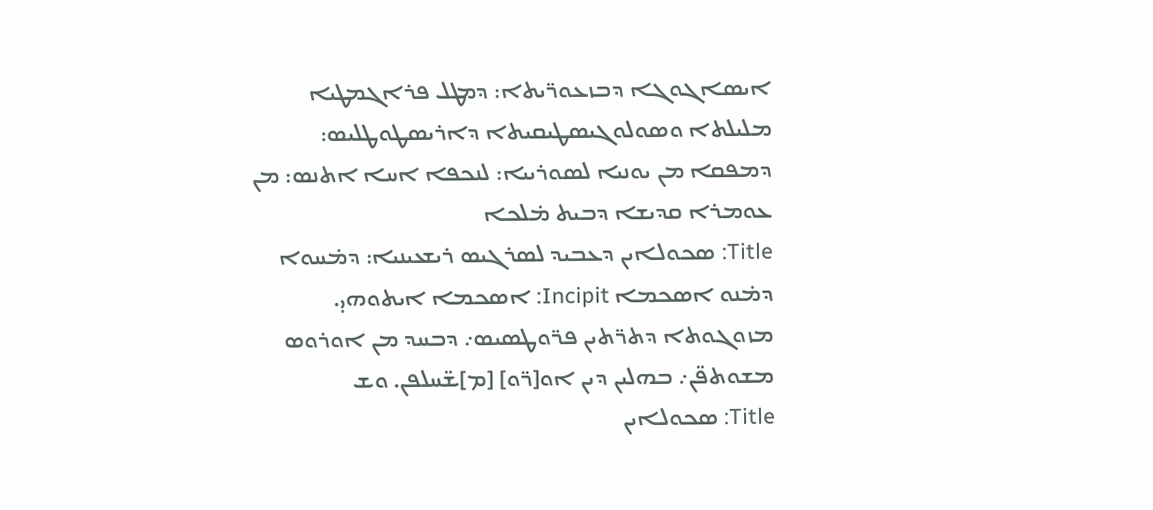ܐܝܣܐܓܘܓܐ ܕܒܙܥܘܪ̈ܝܬܐ: ܕܡܛܠ ܦܪܐܓܡܛܝܐ ܡܠܝܠܬܐ ܘܣܘܠܘܓܝܣܛܝܩܝܬܐ ܕܐܪܝܣܛܘܛܠܝܣ: ܕܡܦܩܐ ܡܢ ܝܘܢܝܐ ܠܣܘܪܝܝܐ: ܠܢܟܦܐ ܐܚܐ ܐܬܢܣ: ܡܢ ܥܘܡܪܐ ܩܕܝܫܐ ܕܒܝܬ ܡ̇ܠܟܐ
Title: ܣܟܘܠܐܝܢ ܕܥܒܝܕ ܠܣܪܓܝܣ ܪܝܫܥܝܢܝܐ: ܕܡ̇ܚܘܐ ܕܡ̇ܢܘ ܐܣܟܡܐ Incipit: ܐܣܟܡܐ ܐܝܬܘܗܝ̣. ܡܙܘܓܘܬܐ ܕܬܪ̈ܬܝܢ ܦܪ̈ܘܛܣܝܣ܇ ܕܒܚܕ ܡܢ ܐܘܪܘܣ ܡܫܘܬܦ̈ܢ܇ ܒܗܠܝܢ ܕܝܢ ܐܘ[ܪ̈ܘ] [ܡ]ܫ̈ܚܠܦܢ. ܘܫ
Title: ܣܟܘܠܐܝܢ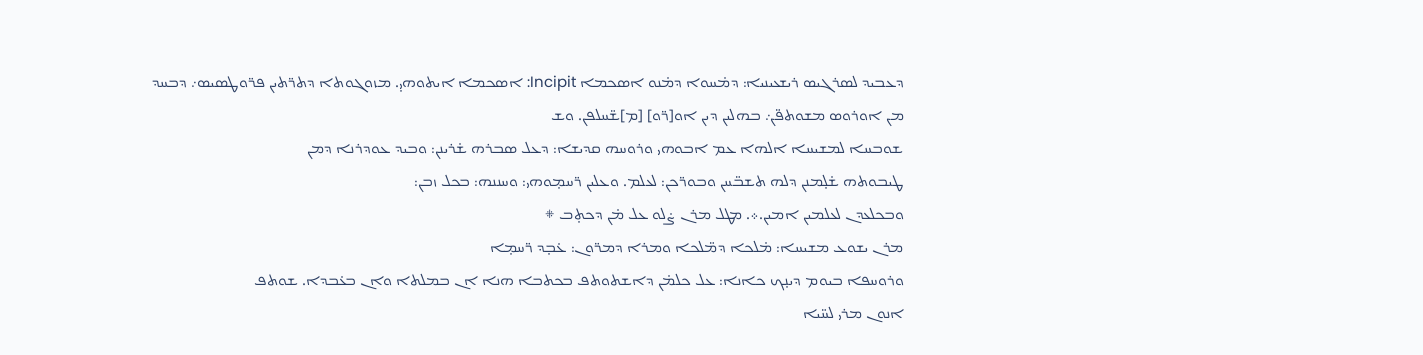ܕܥܒܝܕ ܠܣܪܓܝܣ ܪܝܫܥܝܢܝܐ: ܕܡ̇ܚܘܐ ܕܡ̇ܢܘ ܐܣܟܡܐ Incipit: ܐܣܟܡܐ ܐܝܬܘܗܝ̣. ܡܙܘܓܘܬܐ ܕܬܪ̈ܬܝܢ ܦܪ̈ܘܛܣܝܣ܇ ܕܒܚܕ ܡܢ ܐܘܪܘܣ ܡܫܘܬܦ̈ܢ܇ ܒܗܠܝܢ ܕܝܢ ܐܘ[ܪ̈ܘ] [ܡ]ܫ̈ܚܠܦܢ. ܘܫ
ܫܘܒܚܐ ܠܡܫܝܚܐ ܐܠܗܐ ܥܡ ܐܒܘܗܝ ܘܪܘܚܗ ܩܕܝܫܐ: ܕܥܠ ܣܒܪܗ ܫ̇ܪܝܢܢ: ܘܒܝܕ ܥܘܕܪܢܐ ܕܡܢ
ܛܝܒܘܬܗ ܫ̇ܠ̣ܡܢܢ ܕܠܗ ܬܫܒ̈ܚܢ ܘܒܘܪ̈ܟܢ: ܠܥܠܡ. ܘܥܠܝܢ ܪ̈ܚܡ̣ܘܗܝ: ܘܚܢܢܗ: ܒܟܠ ܙܒܢ:
ܘܒܟܠܥܕܢ ܠܥܠܡܝܢ ܐܡܝܢ.܀. ܡܛܠ ܡܪܢ ܨ̇ܠܘ ܥܠ ܡ̇ܢ ܕܟܬ̣ܒ ܍
ܡܪܢ ܝܫܘܥ ܡܫܝܚܐ: ܡ̇ܠܟܐ ܕܡ̈ܠܟܐ ܘܡܪܐ ܕܡܪ̈ܘܢ: ܥ̇ܒ̣ܕ ܪ̈ܚܡ̣ܐ
ܘܪܘܚܦܐ ܒܝܘܡ ܕܝܢ̣ܟ ܟܐܢܐ: ܥܠ ܟܠܡ̇ܢ ܕܐܫܬܘܬܦ ܒܟܬܒܐ ܗܢܐ ܐܢ ܒܡܠܬܐ ܘܐܢ ܒܥ̇ܒܕܐ. ܫܘܬܦ
ܐܢܘܢ ܡܪܝ ܠܚ̈ܝܐ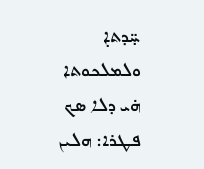ܚ̣̈ܕܬܐ̣ ܘܠܡܠܟܘܬܐ ܗ̇ܝ ܕܠܐ ܣܟ ܦܛܪܐ: ܗܠܝܢ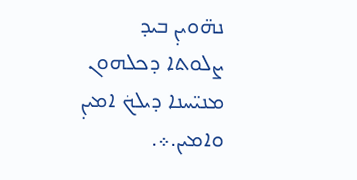ܢܗ̈ܘܝܢ̣ ܒܝܕ ܨܠܘܬܐ ܕܟܠܗܘܢ
ܡܢܝ̈ܚܢܐ ܕܝܠܟ݁ ܐܡܝܢ̣ ܘܐܡܝܢ.܀.